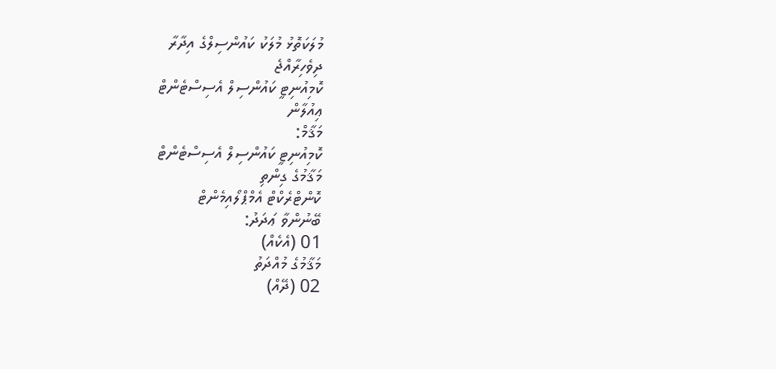މުލަކަތޮޅު މުލަކު ކައުންސިލްގެ އިދާރާ
ދިވެހިރާއްޖެ
ކޮމިއުނިޓީ ކައުންސިލް އެސިސްޓެންޓް
ޢިއުލާން
މަޤާމް:
ކޮމިއުނިޓީ ކައުންސިލް އެސިސްޓެންޓް
މަޤާމުގެ ގިންތި
ކޮންޓްރެކްޓް އެމްޕްލޯއިމެންޓް
ބޭނުންވާ ޢަދަދު:
01 (އެކެއް)
މަޤާމުގެ މުއްދަތު
02 (ދޭއް)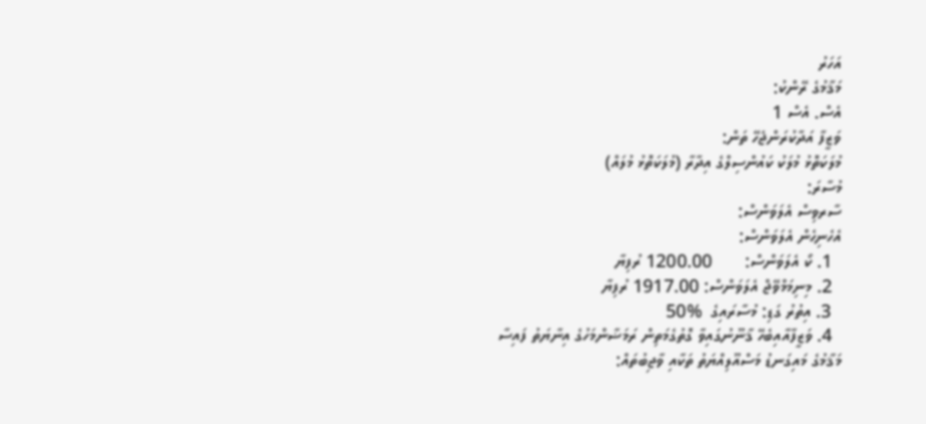އަހަރު
މަޤާމުގެ ރޭންކު:
އެސް. އެސް 1
ވަޒީފާ އަދާކުރަންޖެހޭ ތަން:
މުލަކަތޮޅު މުލަކު ކައުންސިލްގެ އިދާރާ (މުލަކަތޮޅު މުލައް)
މުސާރަ:
ސާރވިސް އެލަވަންސް:
އެހެނިހެން އެލަވަންސް:
  1. ކޯ އެލަވަންސް:       1200.00 ރުފިޔާ
  2. މިނިމަމްވޭޖް އެލަވަންސް: 1917.00 ރުފިޔާ
  3. އިތުރު ގަޑި: މުސާރައިގެ  %50
  4. ވަޒީފާއާއިބެހޭ ޤާނޫނުގައިވާ ގޮތުގެމަތިން ރަމަޟާންމަހުގެ އިނާޔަތު ފައިސާ
މަޤާމުގެ މައިގަނޑު މަސްއޫލިއްޔަތު ތަކާއި ވާޖިބުތައް: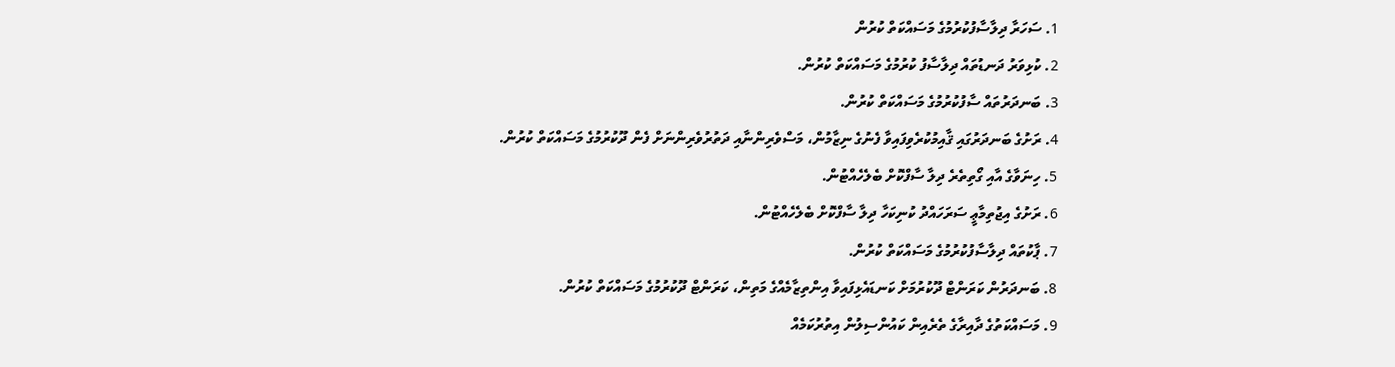1. ސަހަރާ ދިލާސާފުކުރުމުގެ މަސައްކަތް ކުރުން
2. ކުޅިވަރު ދަނޑުތައް ދިލާސާފު ކުރުމުގެ މަސައްކަތް ކުރުން.
3. ބަނދަރުތައް ސާފުކުރުމުގެ މަސައްކަތް ކުރުން.
4. ރަށުގެ ބަނދަރުގައި ޤާއިމުކުރެވިފައިވާ ފެނުގެ ނިޒާމުން، މަސްވެރިންނާއި ދަތުރުވެރިންނަށް ފެން ދޫކުރުމުގެ މަސައްކަތް ކުރުން.
5. ހިނަވާގެ އާއި ގޯތިތެރެ ދިލާ ސާފްކޮށް ބެލެހެއްޓުން.
6. ރަށުގެ އިޖުތިމާޢީ ސަރަހައްދު ކުނިކަހާ ދިލާ ސާފްކޮށް ބެލެހެއްޓުން.
7. ޕާކުތައް ދިލާސާފުކުރުމުގެ މަސައްކަތް ކުރުން.
8. ބަނދަރުން ކަރަންޓް ދޫކުރުމަށް ކަނޑައެޅިފައިވާ އިންތިޒާމެއްގެ މަތިން، ކަރަންޓް ދޫކުރުމުގެ މަސައްކަތް ކުރުން.
9. މަސައްކަތުގެ ދާއިރާގެ ތެރެއިން ކައުންސިލުން އިތުރުކަމެއް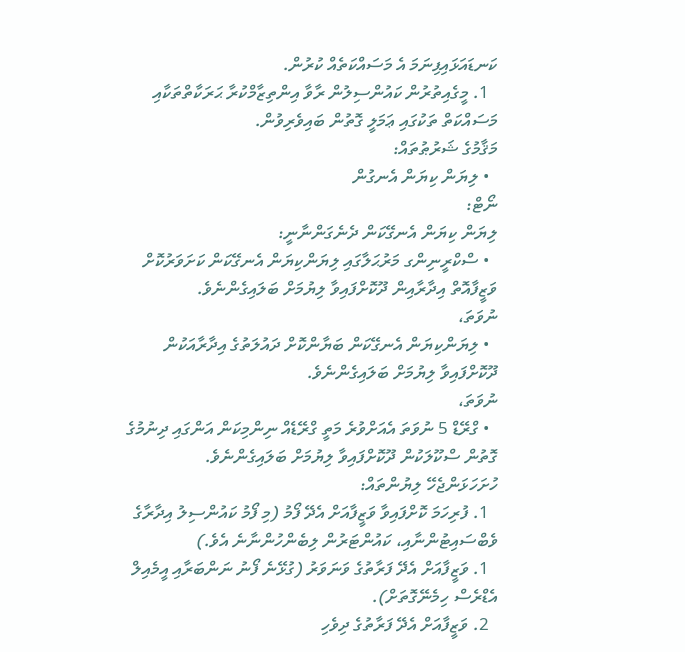ކަނޑައަޅައިފިނަމަ އެ މަސައްކަތެއް ކުރުން.
  1. މީގެއިތުރުން ކައުންސިލުން ރާވާ އިންތިޒާމްކުރާ ޙަރަކާތްތަކާއި މަސައްކަތް ތަކުގައި ޢަމަލީ ގޮތުން ބައިވެރިވުން.
މަޤާމުގެ ޝަރުޠުތައް:
  • ލިޔަން ކިޔަން އެނގުން
ނޯޓް:
ލިޔަން ކިޔަން އެނގޭކަން ދެނެގަންނާނީ:
  • ސްކްރީނިންގ މަރުޙަލާގައި ލިޔަންކިޔަން އެނގޭކަން ކަށަވަރުކޮށް ވަޒީފާއޮތް އިދާރާއިން ދޫކޮށްފައިވާ ލިޔުމަށް ބަލައިގެންނެވެ.
ނުވަތަ،
  • ލިޔަންކިޔަން އެނގޭކަން ބަޔާންކޮށް ދައުލަތުގެ އިދާރާއަކުން ދޫކޮށްފައިވާ ލިޔުމަށް ބަލައިގެންނެވެ.
ނުވަތަ،
  • ގްރޭޑް 5 ނުވަތަ އެއަށްވުރެ މަތީ ގްރޭޑެއް ނިންމިކަން އަންގައި ދިނުމުގެ ގޮތުން ސްކޫލަކުން ދޫކޮށްފައިވާ ލިޔުމަށް ބަލައިގެންނެވެ.
ހުށަހަޅަންޖެހޭ ލިޔުންތައް:
  1. ފުރިހަމަ ކޮށްފައިވާ ވަޒީފާއަށް އެދޭ ފޯމު (މި ފޯމު ކައުންސިލު އިދާރާގެ ވެބްސައިޓުންނާއި، ކައުންޓަރުން ލިބެންހުންނާނެ އެވެ.)
  1. ވަޒީފާއަށް އެދޭ ފަރާތުގެ ވަނަވަރު (ގުޅޭނެ ފޯނު ނަންބަރާއި އީމެއިލް އެޑްރެސް ހިމެނޭގޮތަށް).
  2. ވަޒީފާއަށް އެދޭ ފަރާތުގެ ދިވެހި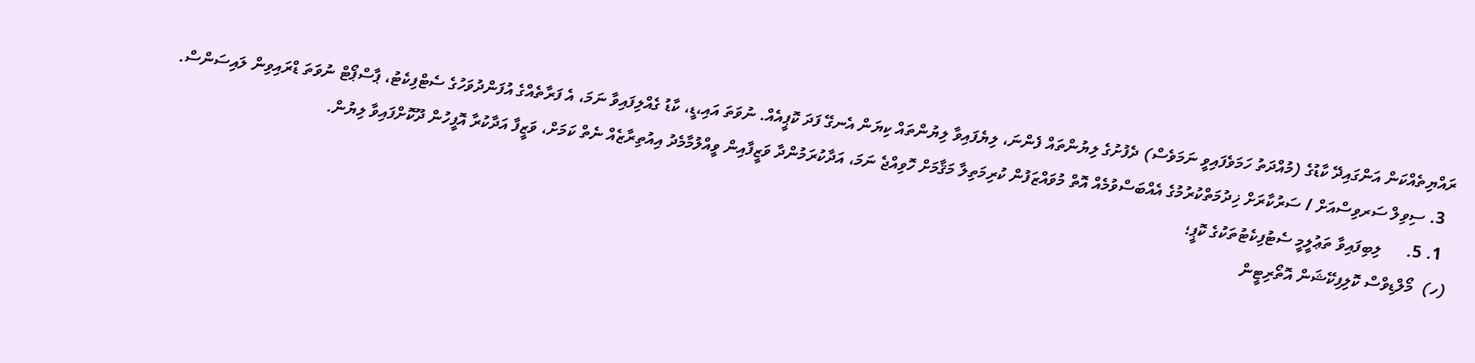ރައްޔިތެއްކަން އަންގައިދޭ ކާޑުގެ (މުއްދަތު ހަމަވެފައިވީ ނަމަވެސް) ދެފުށުގެ ލިޔުންތައް ފެންނަ، ލިޔެފައިވާ ލިޔުންތައް ކިޔަން އެނގޭ ފަދަ ކޮޕީއެއް. ނުވަތަ އައި،ޑީ، ކާޑު ގެއްލިފައިވާ ނަމަ، އެ ފަރާތެއްގެ އުފަންދުވަހުގެ ސެޓްފިކެޓު، ޕާސްޕޯޓް ނުވަތަ ޑްރައިވިން ލައިސަންސް.
  3. ސިވިލް ސަރވިސްއަށް / ސަރުކާރަށް ޚިދުމަތްކުރުމުގެ އެއްބަސްވުމެއް އޮތް މުވައްޒަފުން ކުރިމަތިލާ މަޤާމަށް ހޮވިއްޖެ ނަމަ، އަދާކުރަމުންދާ ވަޒީފާއިން ވީއްލުމާމެދު އިއުތިރާޒެއް ނެތް ކަމަށް، ވަޒީފާ އަދާކުރާ އޮފީހުން ދޫކޮށްފައިވާ ލިޔުން.
  1. 5.      ލިބިފައިވާ ތަޢުލީމީ ސެޓުފިކެޓުތަކުގެ ކޮޕީ؛
(ހ)  މޯލްޑިވްސް ކޮލިފިކޭޝަން އޮތޯރިޓީން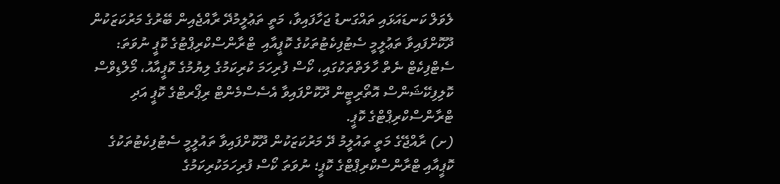ލެވަލް ކަނޑައަޅައި ތައްގަނޑު ޖަހާފައިވާ، މަތީ ތަޢުލީމުދޭ ރާއްޖެއިން ބޭރުގެ މަރުކަޒަކުން ދޫކޮށްފައިވާ ތަޢުލީމީ ސެޓުފިކެޓުތަކުގެ ކޮޕީއާއި  ޓްރާންސްކްރިޕްޓުގެ ކޮޕީ ނުވަތަ: ސެޓްފިކެޓް ނެތް ހާލަތްތަކުގައި، ކޯސް ފުރިހަމަ ކުރިކަމުގެ ލިޔުމުގެ ކޮޕީއާއު، މޯލްޑިވްސް ކޮލިފިކޭޝަންސް އޮތޯރިޓީން ދޫކޮށްފައިވާ އެސެސްމެންޓް ރިޕޯރޓްގެ ކޮޕީ އަދި ޓްރާންސްކްރިޕްޓްގެ ކޮޕީ.
(ށ) ރާއްޖޭގެ މަތީ ތައުލީމު ދޭ މަރުކަޒަކުން ދޫކޮށްފައިވާ ތައުލީމީ ސެޓުފިކެޓުތަކުގެ ކޮޕީއާއި ޓްރާންސްކްރިޕްޓްގެ ކޮޕީ؛ ނުވަތަ ކޯސް ފުރިހަމަކުރިކަމުގެ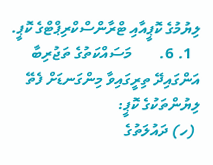ލިޔުމުގެ ކޮޕީއާއި ޓްރާންސްކްރިޕްޓްގެ ކޮޕީ.
  1. 6.       މަސައްކަތުގެ ތަޖުރިބާ އަންގައިދޭ ތިރީގައިވާ މިންގަނޑަށް ފެތޭ ލިޔުންތަކުގެ ކޮޕީ:
 (ހ) ދައުލަތުގެ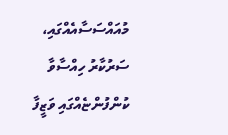މުއައްސަސާއެއްގައި، ސަރުކާރު ހިއްސާވާ ކުންފުންޏެއްގައި ވަޒީފާ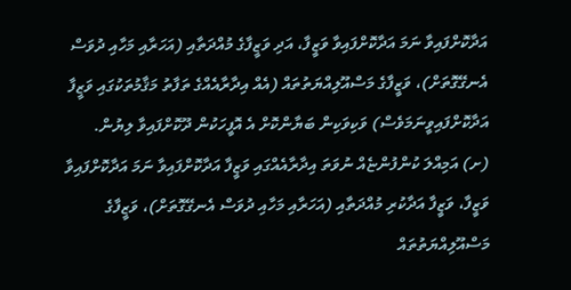އަދާކޮށްފައިވާ ނަމަ އަދާކޮށްފައިވާ ވަޒީފާ، އަދި ވަޒީފާގެ މުއްދަތާއި (އަހަރާއި މަހާއި ދުވަސް އެނގޭގޮތަށް)، ވަޒީފާގެ މަސްއޫލިއްޔަތުތައް (އެއް އިދާރާއެއްގެ ތަފާތު މަޤާމުތަކުގައި ވަޒީފާ އަދާކޮށްފައިވީނަމަވެސް) ވަކިވަކިން ބަޔާންކޮށް އެ އޮފީހަކުން ދޫކޮށްފައިވާ ލިޔުން.
(ށ) އަމިއްލަ ކުންފުންޏެއް ނުވަތަ އިދާރާއެއްގައި ވަޒީފާ އަދާކޮށްފައިވާ ނަމަ އަދާކޮށްފައިވާ ވަޒީފާ، ވަޒީފާ އަދާކުރި މުއްދަތާއި (އަހަރާއި މަހާއި ދުވަސް އެނގޭގޮތަށް)، ވަޒީފާގެ މަސްއޫލިއްޔަތުތައް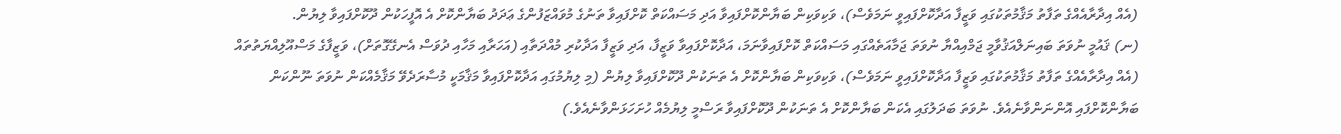(އެއް އިދާރާއެއްގެ ތަފާތު މަޤާމުތަކުގައި ވަޒީފާ އަދާކޮށްފައިވީ ނަމަވެސް)، ވަކިވަކިން ބަޔާންކޮށްފައިވާ އަދި މަސައްކަތް ކޮށްފައިވާ ތަނުގެ މުވައްޒަފުންގެ ޢަދަދު ބަޔާންކޮށް އެ އޮފީހަކުން ދޫކޮށްފައިވާ ލިޔުން.
(ނ) ޤައުމީ ނުވަތަ ބައިނަލްއަޤުވާމީ ޖަމްއިއްޔާ ނުވަތަ ޖަމާއަތެއްގައި މަސައްކަތް ކޮށްފައިވާނަމަ، އަދާކޮށްފައިވާ ވަޒީފާ، އަދި ވަޒީފާ އަދާކުރި މުއްދަތާއި (އަހަރާއި މަހާއި ދުވަސް އެނގޭގޮތަށް)، ވަޒީފާގެ މަސްއޫލިއްޔަތުތައް (އެއް އިދާރާއެއްގެ ތަފާތު މަޤާމުތަކުގައި ވަޒީފާ އަދާކޮށްފައިވީ ނަމަވެސް)، ވަކިވަކިން ބަޔާންކޮށް އެ ތަނަކުން ދޫކޮށްފައިވާ ލިޔުން (މި ލިޔުމުގައި އަދާކޮށްފައިވާ މަޤާމަކީ މުސާރަދެވޭ މަޤާމެއްކަން ނުވަތަ ނޫންކަން ބަޔާންކޮށްފައި އޮންނަންވާނެއެވެ. ނުވަތަ ބަދަލުގައި އެކަން ބަޔާންކޮށް އެ ތަނަކުން ދޫކޮށްފައިވާ ރަސްމީ ލިޔުމެއް ހުށަހަޅަންވާނެއެވެ.)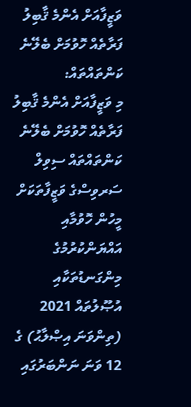ވަޒީފާއަށް އެންމެ ޤާބިލު ފަރާތެއް ހޮވުމަށް ބެލޭނެ ކަންތައްތައް:
މި ވަޒީފާއަށް އެންމެ ޤާބިލު ފަރާތެއް ހޮވުމަށް ބެލޭނެ ކަންތައްތައް ސިވިލް ސަރވިސްގެ ވަޒީފާތަކަށް މީހުން ހޮވުމާއި އައްޔަންކުރުމުގެ މިންގަނޑުތަކާއި އުޞޫލުތައް 2021 (ތިންވަނަ އިޞްލާޙު) ގެ 12 ވަނަ ނަންބަރުގައި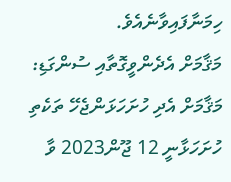ހިމަނާފައިވާނެއެވެ.
މަޤާމަށް އެދެންވީގޮތާއި ސުންގަޑި:
މަޤާމަށް އެދި ހުށަހަޅަންޖެހޭ ތަކެތި ހުށަހަޅާނީ 12 ޖޫން2023 ވާ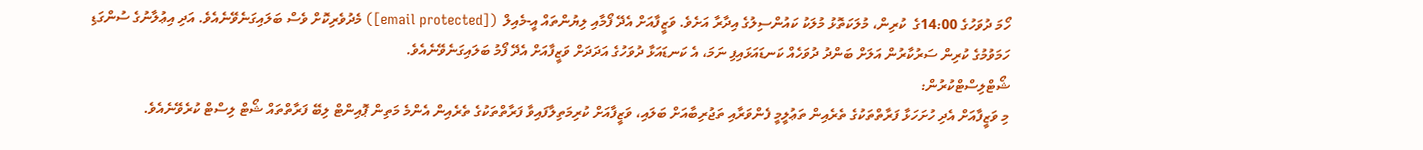ހޯމަ ދުވަހުގެ 14:00ގެ  ކުރިން، މުލަކަތޮޅު މުލަކު ކައުންސިލުގެ އިދާރާ އަށެވެ. ވަޒީފާއަށް އެދޭ ފޯމާއި ލިޔުންތައް އީ-މެއިލް  ([email protected]) މެދުވެރިކޮށް ވެސް ބަލައިގަނެވޭނެއެވެ. އަދި އިޢުލާނުގެ ސުންގަޑި ހަމަވުމުގެ ކުރިން ސަރުކާރުން އަލަށް ބަންދު ދުވަހެއް ކަނޑައަޅައިފި ނަމަ، އެ ކަނޑައަޅާ ދުވަހުގެ އަދަދަށް ވަޒީފާއަށް އެދޭ ފޯމު ބަލައިގަނެވޭނެއެވެ.
ޝޯޓްލިސްޓްކުރުން:
މި ވަޒީފާއަށް އެދި ހުށަހަޅާ ފަރާތްތަކުގެ ތެރެއިން ތަޢުލީމީ ފެންވަރާއި ތަޖުރިބާއަށް ބަލައި، ވަޒީފާއަށް ކުރިމަތިލާފައިވާ ފަރާތްތަކުގެ ތެރެއިން އެންމެ މަތިން ޕޮއިންޓް ލިބޭ ފަރާތްތައް ޝޯޓް ލިސްޓް ކުރެވޭނެއެވެ.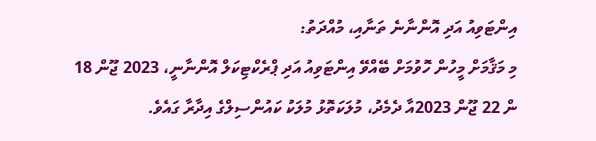އިންޓަވިއު އަދި އޮންނާނެ ތަނާއި، މުއްދަތު:
މި މަޤާމަށް މީހުން ހޮވުމަށް ބޭއްވޭ އިންޓަވިއު އަދި ޕްރެކްޓިކަލް އޮންނާނީ، 2023 ޖޫން 18 ން 22 ޖޫން 2023އާ ދެމެދު، މުލަކަތޮޅު މުލަކު ކައުންސިލްގެ އިދާރާ ގައެވެ.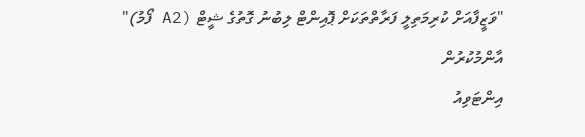"ވަޒީފާއަށް ކުރިމަތިލީ ފަރާތްތަކަށް ޕޮއިންޓް ލިބުނު ގޮތުގެ ޝީޓް (A2 ފޯމު)" އާންމުކުރުން
އިންޓަވިއު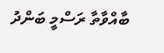ބާއްވާތާ ރަސްމީ ބަންދު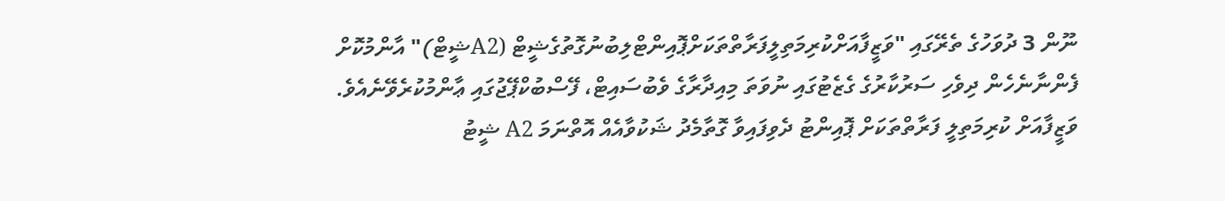ނޫން 3 ދުވަހުގެ ތެރޭގައި "ވަޒީފާއަށްކުރިމަތިލީފަރާތްތަކަށްޕޮއިންޓްލިބުނުގޮތުގެޝީޓް (A2ޝީޓް)" އާންމުކޮށް ފެންނާނެހެން ދިވެހި ސަރުކާރުގެ ގެޒެޓުގައި ނުވަތަ މިއިދާރާގެ ވެބުސައިޓް، ފޭސްބުކްޕޭޖުގައި ޢާންމުކުރެވޭނެއެވެ. ވަޒީފާއަށް ކުރިމަތިލީ ފަރާތްތަކަށް ޕޮއިންޓު ދެވިފައިވާ ގޮތާމެދު ޝަކުވާއެއް އޮތްނަމަ A2 ޝީޓު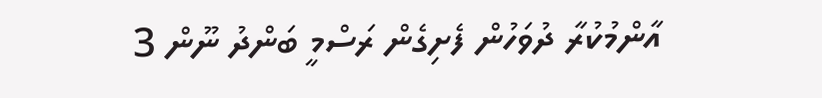އާންމުކުރާ ދުވަހުން ފެށިގެން ރަސްމީ ބަންދު ނޫން 3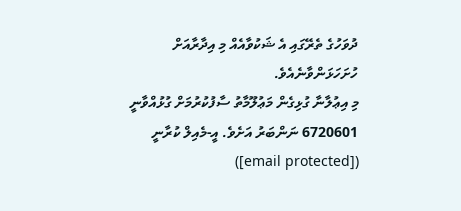ދުވަހުގެ ތެރޭގައި އެ ޝަކުވާއެއް މި އިދާރާއަށް ހުށަހަޅަންވާނެއެވެ.
މި އިޢުލާނާ ގުޅިގެން މަޢުލޫމާތު ސާފުކުރުމަށް ގުޅުއްވާނީ 6720601 ނަންބަރު އަށެވެ. އީ-މެއިލް ކުރާނީ ([email protected])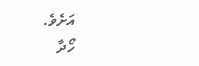އަށެވެ.
ހޯދާ